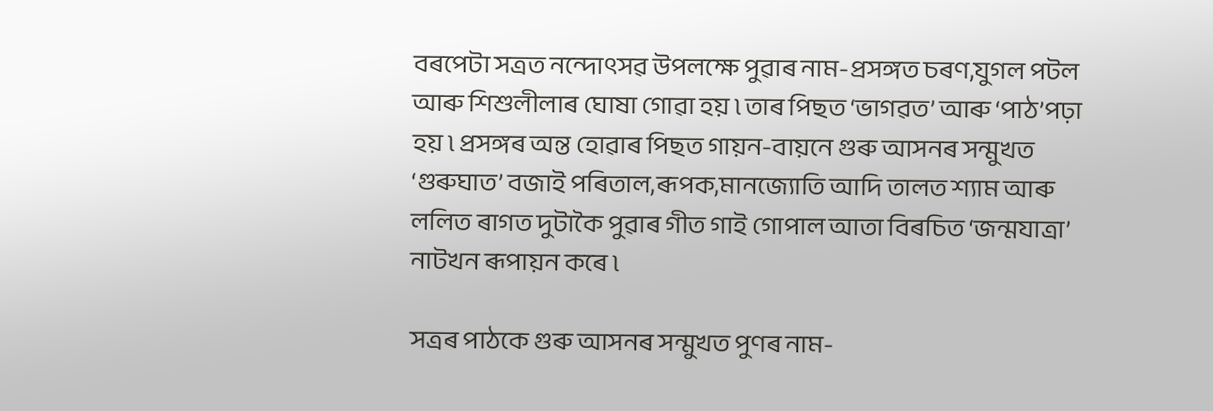বৰপেটা সত্ৰত নন্দোৎসৱ উপলক্ষে পুৱাৰ নাম-প্ৰসঙ্গত চৰণ,যুগল পটল আৰু শিশুলীলাৰ ঘোষা গোৱা হয় ৷ তাৰ পিছত ‘ভাগৱত’ আৰু ‘পাঠ’পঢ়া হয় ৷ প্ৰসঙ্গৰ অন্ত হোৱাৰ পিছত গায়ন-বায়নে গুৰু আসনৰ সন্মুখত ‘গুৰুঘাত’ বজাই পৰিতাল,ৰূপক,মানজ্যোতি আদি তালত শ্যাম আৰু ললিত ৰাগত দুটাকৈ পুৱাৰ গীত গাই গোপাল আতা বিৰচিত ‘জন্মযাত্ৰা’ নাটখন ৰূপায়ন কৰে ৷

সত্ৰৰ পাঠকে গুৰু আসনৰ সন্মুখত পুণৰ নাম-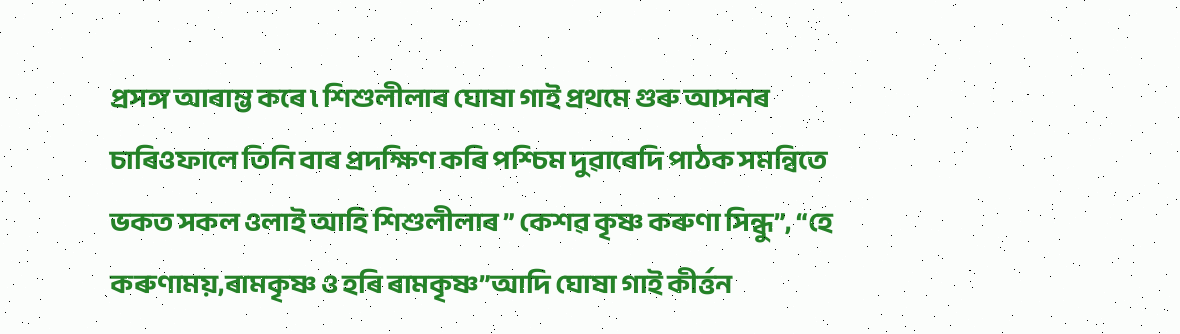প্ৰসঙ্গ আৰাম্ভ কৰে ৷ শিশুলীলাৰ ঘোষা গাই প্ৰথমে গুৰু আসনৰ চাৰিওফালে তিনি বাৰ প্ৰদক্ষিণ কৰি পশ্চিম দুৱাৰেদি পাঠক সমন্বিতে ভকত সকল ওলাই আহি শিশুলীলাৰ ” কেশৱ কৃষ্ণ কৰুণা সিন্ধু”, “হে কৰুণাময়,ৰামকৃষ্ণ ও হৰি ৰামকৃষ্ণ”আদি ঘোষা গাই কীৰ্ত্তন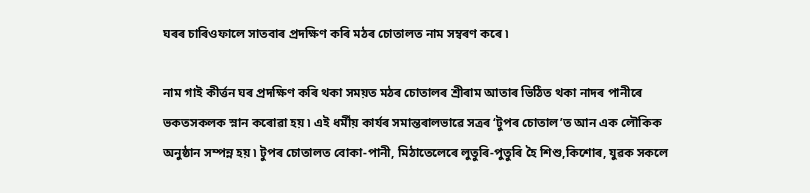ঘৰৰ চাৰিওফালে সাতবাৰ প্ৰদক্ষিণ কৰি মঠৰ চোতালত নাম সম্বৰণ কৰে ৷

নাম গাই কীৰ্ত্তন ঘৰ প্ৰদক্ষিণ কৰি থকা সময়ত মঠৰ চোতালৰ শ্ৰীৰাম আতাৰ ভিঠিত থকা নাদৰ পানীৰে ভকতসকলক স্নান কৰোৱা হয় ৷ এই ধৰ্মীয় কাৰ্যৰ সমান্তৰালভাৱে সত্ৰৰ ‘টুপৰ চোতাল’ত আন এক লৌকিক অনুষ্ঠান সম্পন্ন হয় ৷ টুপৰ চোতালত বোকা-পানী, মিঠাতেলেৰে লুতুৰি-পুতুৰি হৈ শিশু,কিশোৰ, যুৱক সকলে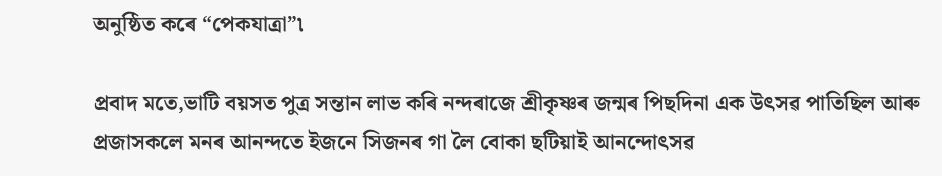অনুষ্ঠিত কৰে “পেকযাত্ৰা”৷

প্ৰবাদ মতে,ভাটি বয়সত পুত্ৰ সন্তান লাভ কৰি নন্দৰাজে শ্ৰীকৃষ্ণৰ জন্মৰ পিছদিনা এক উৎসৱ পাতিছিল আৰু প্ৰজাসকলে মনৰ আনন্দতে ইজনে সিজনৰ গা লৈ বোকা ছটিয়াই আনন্দোৎসৱ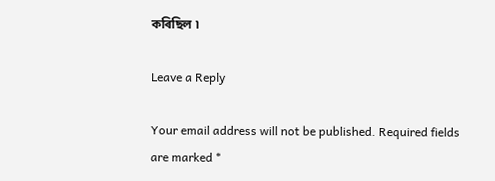কৰিছিল ৷

Leave a Reply

Your email address will not be published. Required fields are marked *